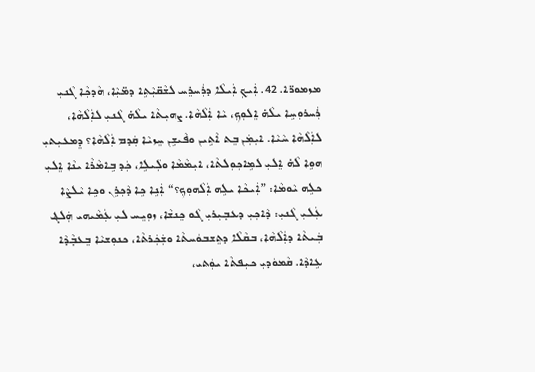ܡܙܡܘܪ̈ܐ. 42. ܐܲܝܟ݂ ܐܲܝܠܵܐ ܕܪܲܚܪܸܚ ܠܫܵܩ̈ܝܼܵܬܹ‌ܐ ܕܡ̈ܝܼܵܐ، ܗܵܕܟ݂ܵܐ ܓܵܢܝܼ ܪܲܚܪܘܼܚܹܐ ܝܠܵܗ̇ ܐܸܠܘܼܟ݂، ܝܵܐ ܐܲܠܵܗܵܐ. ܨܗܝܼܬܵ‌ܐ ܝܠܵܗ̇ ܓܵܢܝܼ ܠܐܲܠܵܗܵܐ، ܠܐܲܠܵܗܵܐ ܚܵܝܵܐ. ܐܝܼܡܲܢ ܒܸܬ ܐܵܬܹܝܢ ܘܦܵܝܫܹܢ ܚܸܙܝܵܐ ܩܲܕܡ ܐܲܠܵܗܵܐ؟ ܕܸܡܥܝܼܬ‌ܝܼ ܗܘܹܐ ܠܵܗ̇ ܐܸܠܝܼ ܠܡܹܐܟ݂ܘܼܠܬܵ‌ܐ، ܐܝܼܡܵܡܵܐ ܘܠܲܝܠܹܐ، ܟܲܕ ܒܹܐܡܵܪܵܐ ܝܢܵܐ ܐܸܠܝܼ ܟܠܹܗ ܝܵܘܡܵܐ: ”ܐܲܝܟܵܐ ܝܠܹܗ ܐܲܠܵܗܘܼܟ݂؟“ ܐܲܢܹܐ ܟܹܐ ܕܵܟ݂ܪܹܢ ܘܟܹܐ ܝܵܠܨܵܐ ܥܲܠܝܼ ܓܵܢܝܼ: ܕܵܐܟ݂ܝܼ ܕܥܒ݂ܝܼܪܝܼ ܓܵܘ ܟܸܢܫܵܐ، ܙܘܼܝܸܚ ܠܝܼ ܥܲܡܵܝܗ‌ܝ ܗܲܠܔ ܒܲܝܬܵ‌ܐ ܕܐܲܠܵܗܵܐ، ܒܩܵܠܵܐ ܕܬܸܫܒܘܿܚܬܵ‌ܐ ܘܫܲܟܲܪܬܵ‌ܐ، ܟܢܘܼܫܝܵܐ ܒܸܥܒ݂ܵܕܵܐ ܥܹܐܕܵܐ. ܩܵܡܘܿܕܝܼ ܟܝܼܦܬܵ‌ܐ ܝܘܲܬ‌ܝ،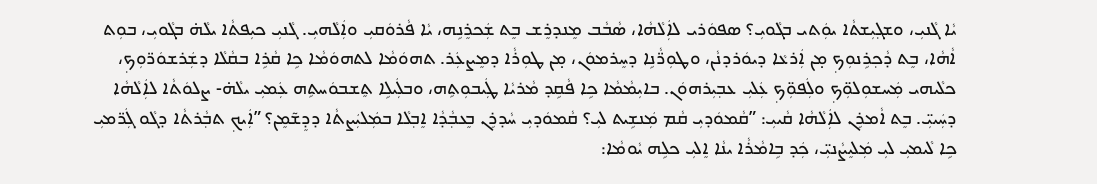ܝܵܐ ܓܵܢܝܼ، ܘܫܓ݂ܝܼܫܬܵ‌ܐ ܝܘܲܬ‌ܝ ܒܓܵܘܝܼ؟ ܣܦܘܿܪܝ ܠܐܲܠܵܗܵܐ، ܣܵܒܵܒ ܡܸܢܕܪܸܫ ܒܸܬ ܫܲܟܪܸܢܹܗ، ܝܵܐ ܦܵܪܘܿܩܝܼ ܘܐܲܠܵܗ‌ܝܼ. ܓܵܢܝܼ ܟܝܼܦܬܵ‌ܐ ܝܠܵܗ̇ ܒܓܵܘܝܼ، ܒܘܼܬ ܐܵܗܵܐ، ܒܸܬ ܕܵܟ݂ܪܹܢܘܼܟ݂ ܡ̣ܢ ܐܲܪܥܵܐ ܕܝܘܿܪܕܢܵܢ، ܘܛܘܼܪ̈ܵܢܹܐ ܕܚܸܪܡܘܿܢ، ܡ̣ܢ ܛܘܼܪܵܐ ܕܡܸܨܥܲܪ. ܬܗܘܿܡܵܐ ܠܬܗܘܿܡܵܐ ܟܹܐ ܩܵܪܹܐ ܒܩܵܠܵܐ ܕܫܲܪܫܘܿܪ̈ܘܼܟ݂، ܟܠܵܝܗ‌ܝ ܡܲܚܫܘܼܠܘܼ̈ܟ݂ ܘܠܲܦܘܼ̈ܟ݂ ܥܲܠܝܼ ܥܒ݂ܝܼܪܗܘܿܢ. ܒܐܝܼܡܵܡܵܐ ܟܹܐ ܦܵܩܹܕ ܡܵܪܝܵܐ ܛܲܝܒܘܼܬܹܗ، ܘܒܠܲܝܠܹܐ ܬܸܫܒܘܿܚܬܹܗ ܥܲܡܝܼ ܝܠܵܗ̇- ܨܠܘܿܬܵ‌ܐ ܠܐܲܠܵܗܵܐ ܕܚܲܝܝܼ̈. ܒܸܬ ܐܵܡܪܹܢ ܠܐܲܠܵܗܵܐ ܩܵܝܝܼ: ”ܩܵܡܘܿܕܝܼ ܩܵܡ ܡܲܢܫܹܝܬ ܠܝܼ؟ ܩܵܡܘܿܕܝܼ ܚܵܕܪܹܢ ܒܸܥܒ݂ܵܕܵܐ ܐܸܒ݂ܠܵܐ ܒܡܲܠܝܲܨܬܵ‌ܐ ܕܕܸܫ̃ܡܸܢ؟ ”ܐܲܝܟ݂ ܬܒ݂ܵܪܬܵ‌ܐ ܕܓܵܘ ܓܲܪ̈ܡܝܼ ܟܹܐ ܠܵܝܡܝܼ ܠܝܼ ܡܲܠܝܸܨܵܢܝܼ̈، ܟܲܕ ܒܹܐܡܵܪܵܐ ܝܢܵܐ ܐܸܠܝܼ ܟܠܹܗ ܝܵܘܡܵܐ: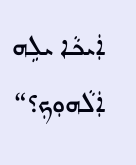ܐܲܝܟܵܐ ܝܠܹܗ ܐܲܠܵܗܘܼܟ݂؟“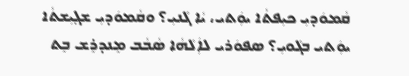ܩܵܡܘܿܕܝܼ ܟܝܼܦܬܵ‌ܐ ܝܘܲܬ‌ܝ، ܝܵܐ ܓܵܢܝܼ؟ ܘܩܵܡܘܿܕܝܼ ܫܓ݂ܝܼܫܬܵ‌ܐ ܝܘܲܬ‌ܝ ܒܓܵܘܝܼ؟ ܣܦܘܿܪܝ ܠܐܲܠܵܗܵܐ ܣܵܒܵܒ ܡܸܢܕܪܸܫ ܒܸܬ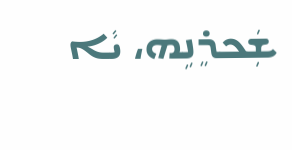ܫܲܟܪܸܢܹܗ، ܝܵܐ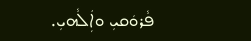ܦܵܪܘܿܩܝܼ ܘܐܲܠܵܗ‌ܝܼ.